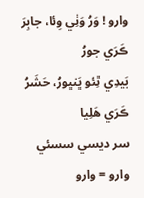وارو ! وَرُ وَٺِي وِئا، جابِرَ ڪَرَي جورُ
بَيدِي ٿِئو ڀَنڀورُ، حَشَرُ ڪَرَي هَلِيا
سر ديسي سسئي
وارو = وارو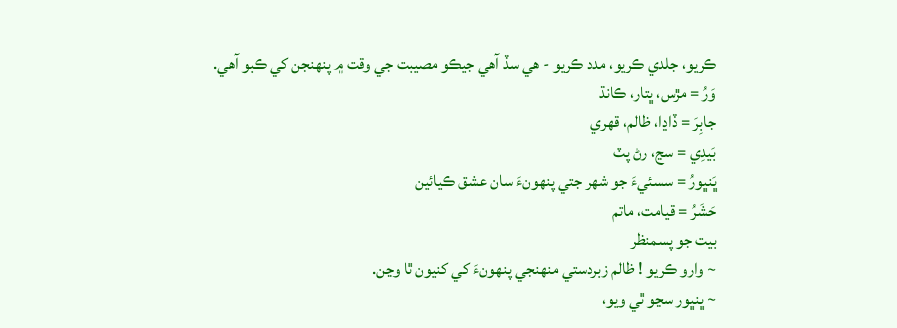ڪريو، جلدي ڪريو، مدد ڪريو - هي سڏ آهي جيڪو مصيبت جي وقت ۾ پنهنجن کي ڪبو آهي.
وَرُ = مڙس، ڀتار، ڪانڌ
جابِرَ = ڏاڍا، ظالم، قهري
بَيدِي = سڃ، رڻ پٽ
ڀَنڀورُ = سسئيءَ جو شهر جتي پنهونءَ سان عشق ڪيائين
حَشَرُ = قيامت، ماتم
بيت جو پسمنظر
~ وارو ڪريو ! ظالم زبردستي منهنجي پنهونءَ کي کنيون ٿا وڃن.
~ ڀنڀور سڃو ٿي ويو،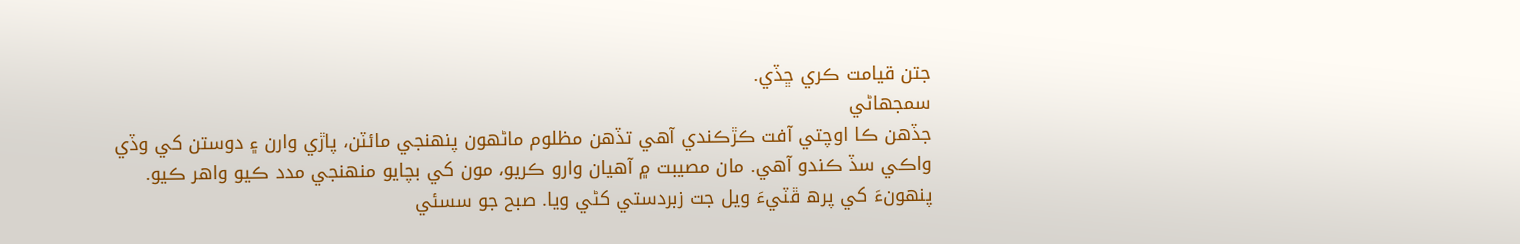جتن قيامت ڪري ڇڏي.
سمجهاڻي
جڏهن ڪا اوچتي آفت ڪڙڪندي آهي تڏهن مظلوم ماڻهون پنهنجي مائٽن، پاڙي وارن ۽ دوستن کي وڏي واڪي سڏ ڪندو آهي. مان مصيبت ۾ آهيان وارو ڪريو، مون کي بچايو منهنجي مدد ڪيو واهر ڪيو.
پنهونءَ کي پرھ ڦٽيءَ ويل جت زبردستي کڻي ويا. صبح جو سسئي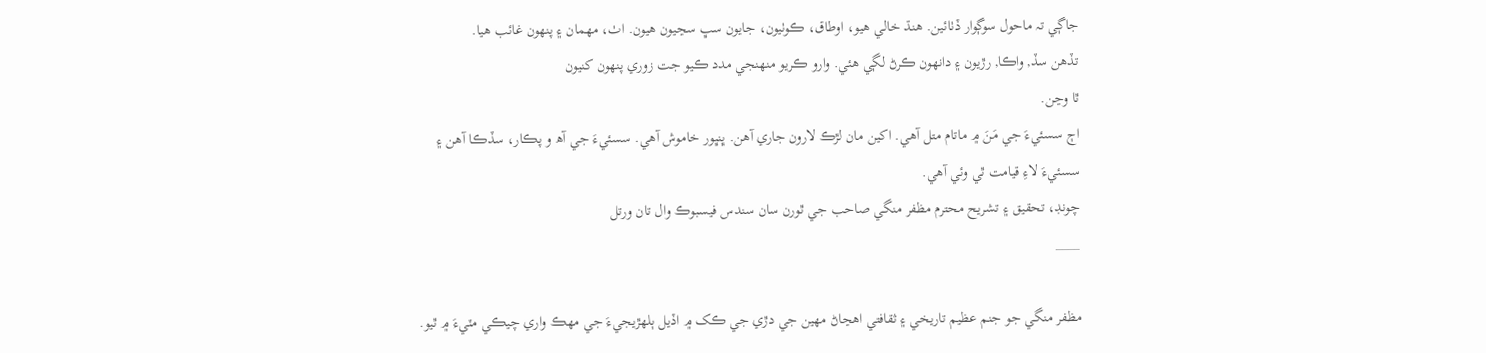جاڳي تہ ماحول سوڳوار ڏٺائين. هنڌ خالي هيو، اوطاق، ڪوٺيون، جايون سڀ سڃيون هيون. اٺ، مهمان ۽ پنهون غائب هيا.
تڏهن سڏ, واڪا, رڙيون ۽ دانهون ڪرڻ لڳي هئي. وارو ڪريو منهنجي مدد ڪيو جت زوري پنهون کنيون
ٿا وڃن.
اڄ سسئيءَ جي مَنَ ۾ ماتام متل آهي. اکين مان لڙڪ لارون جاري آهن. ڀنڀور خاموش آهي. سسئيءَ جي آھ و پڪار، سڏڪا آهن ۽ سسئيءَ لاءِ قيامت ٿي وئي آهي.
چونڊ، تحقيق ۽ تشريح محترم مظفر منگي صاحب جي ٿورن سان سندس فيسبوڪ وال تان ورتل
____

مظفر منگي جو جنم عظيم تاريخي ۽ ثقافتي اهڃاڻ مهين جي دڙي جي ڪک ۾ اڏيل ٻلهڙيجيءَ جي مهڪ واري چيڪي مٽيءَ ۾ ٿيو.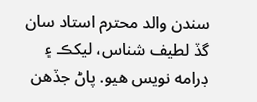سندن والد محترم استاد سان گڏ لطيف شناس، ليکڪ ۽ ڊرامه نويس هيو. پاڻ جڏهن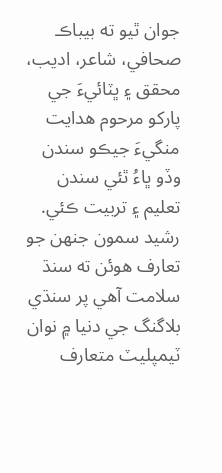جوان ٿيو ته بيباڪ صحافي، شاعر، اديب، محقق ۽ ڀٽائيءَ جي پارکو مرحوم هدايت منگيءَ جيڪو سندن وڏو ڀاءُ ٿئي سندن تعليم ۽ تربيت ڪئي.
رشيد سمون جنهن جو تعارف هوئن ته سنڌ سلامت آهي پر سنڌي بلاگنگ جي دنيا ۾ نوان ٽيمپليٽ متعارف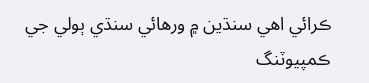ڪرائي اهي سنڌين ۾ ورهائي سنڌي ٻولي جي ڪمپيوٽنگ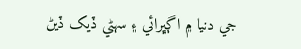جي دنيا ۾ اڳڀرائي ۽ سهڻي ڏيک ڏيڻ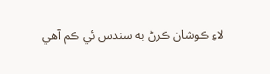لاءِ ڪوشان ڪرڻ به سندس ئي ڪم آهي